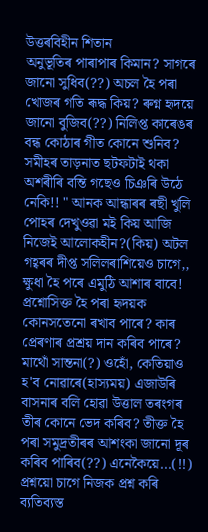উত্তৰবিহীন শিতান
অনুভূতিৰ পাৰাপাৰ কিমান? সাগৰে জানো সুধিব(??) অচল হৈ পৰা খোজৰ গতি ৰূদ্ধ কিয়? ৰুগ্ন হৃদয়ে জানো বুজিব(??) নিলিপ্ত কাৰেঙৰ বন্ধ কোঠাৰ গীত কোনে শুনিব? সমীহৰ তাড়নাত ছটফটাই থকা অশৰীৰি বন্তি গছেও চিঞৰি উঠে নেকি!! " আনক আন্ধাৰৰ ৰছী খুলি পোহৰ দেখুওৱা মই কিয় আজি নিজেই আলোকহীন?(কিয়) অটল গহ্বৰৰ দীপ্ত সলিলৰাশিয়েও চাগে,, ক্ষুধা হৈ পৰে এমুঠি আশাৰ বাবে! প্ৰশ্নোসিক্ত হৈ পৰা হৃদয়ক কোনসতেনো ৰখাব পাৰে? কাৰ প্ৰেৰণাৰ প্ৰশ্ৰয় দান কৰিব পাৰে? মাথোঁ সান্তনা(?) ওহোঁ, কেতিয়াও হ'ব নোৱাৰে(হাস্যময়) এজাউৰি বাসনাৰ বলি হোৱা উত্তাল তৰংগৰ তীৰ কোনে ভেদ কৰিব? তীক্ত হৈ পৰা সমুদ্ৰতীৰৰ আশংকা জানো দূৰ কৰিব পাৰিব(??) এনেকৈয়ে...(!!) প্ৰশ্নয়ো চাগে নিজক প্ৰশ্ন কৰি ব্যতিব্যস্ত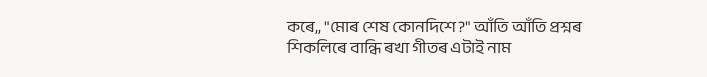কৰে,, "মোৰ শেষ কোনদিশে?" আঁতি আঁতি প্ৰশ্নৰ শিকলিৰে বান্ধি ৰখা গীতৰ এটাই নাম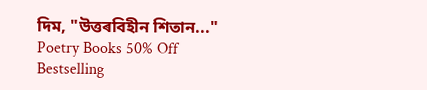দিম, "উত্তৰবিহীন শিতান..."
Poetry Books 50% Off
Bestselling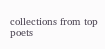collections from top poets